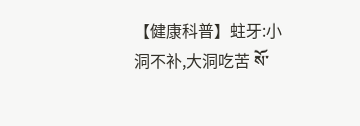【健康科普】蛀牙:小洞不补,大洞吃苦 སོ་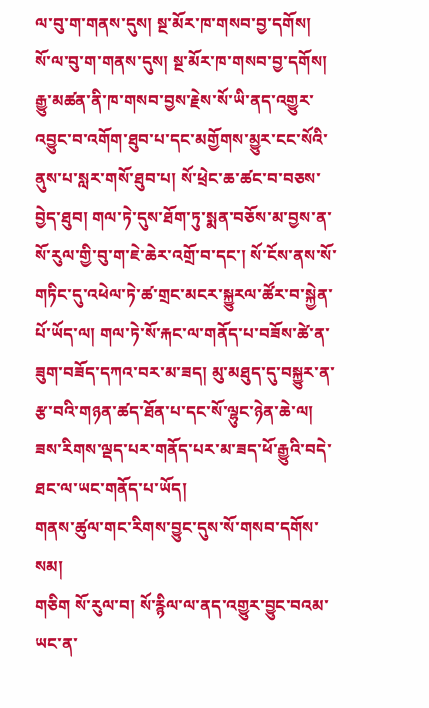ལ་བུ་ག་གནས་དུས། སྔ་མོར་ཁ་གསབ་བྱ་དགོས།
སོ་ལ་བུ་ག་གནས་དུས། སྔ་མོར་ཁ་གསབ་བྱ་དགོས།
རྒྱུ་མཚན་ནི་ཁ་གསབ་བྱས་རྗེས་སོ་ཡི་ནད་འགྱུར་འབྱུང་བ་འགོག་ཐུབ་པ་དང་མགྱོགས་མྱུར་ངང་སོའི་ནུས་པ་སླར་གསོ་ཐུབ་པ། སོ་ཕྲེང་ཆ་ཚང་བ་བཅས་བྱེད་ཐུབ། གལ་ཏེ་དུས་ཐོག་ཏུ་སྨན་བཅོས་མ་བྱས་ན་སོ་རུལ་གྱི་བུ་ག་ཇེ་ཆེར་འགྲོ་བ་དང་། སོ་ངོས་ནས་སོ་གཏིང་དུ་འཕེལ་ཏེ་ཚ་གྲང་མངར་སྐྱུརལ་ཚོར་བ་སྐྱེན་པོ་ཡོད་ལ། གལ་ཏེ་སོ་རྐང་ལ་གནོད་པ་བཟོས་ཚེ་ན་ཟུག་བཟོད་དཀའ་བར་མ་ཟད། མུ་མཐུད་དུ་བསྐྱུར་ན་རྩ་བའི་གཉན་ཚད་ཐོན་པ་དང་སོ་ལྷུང་ཉེན་ཆེ་ལ། ཟས་རིགས་ལྡད་པར་གནོད་པར་མ་ཟད་ཕོ་རྒྱུའི་བདེ་ཐང་ལ་ཡང་གནོད་པ་ཡོད།
གནས་ཚུལ་གང་རིགས་བྱུང་དུས་སོ་གསབ་དགོས་སམ།
གཅིག སོ་རུལ་བ། སོ་རྙིལ་ལ་ནད་འགྱུར་བྱུང་བའམ་ཡང་ན་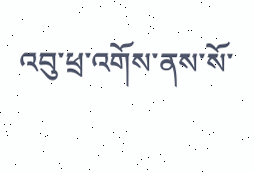འབུ་ཕྲ་འགོས་ནས་སོ་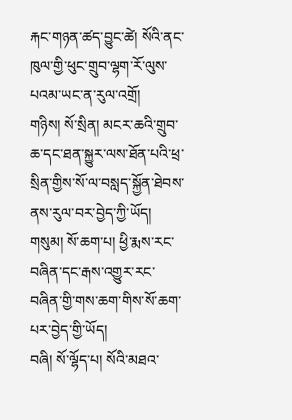རྐང་གཉན་ཚད་བྱུང་ཚེ། སོའི་ནང་ཁུལ་གྱི་ཕུང་གྲུབ་ལྷག་རོ་ལུས་པའམ་ཡང་ན་རུལ་འགྲོ།
གཉིས། སོ་སྲིན། མངར་ཆའི་གྲུབ་ཆ་དང་ཐན་སྐྱུར་ལས་ཐོན་པའི་ཕྲ་སྲིན་གྱིས་སོ་ལ་བསླད་སྐྱོན་ཐེབས་ནས་རུལ་བར་བྱེད་ཀྱི་ཡོད།
གསུམ། སོ་ཆག་པ། ཕྱི་རྨས་རང་བཞིན་དང་རྒས་འགྱུར་རང་བཞིན་གྱི་གས་ཆག་གིས་སོ་ཆག་པར་བྱེད་གྱི་ཡོད།
བཞི། སོ་ལྷོད་པ། སོའི་མཐའ་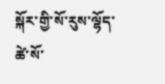སྐོར་གྱི་སོ་རུས་ལྷོད་ཚེ་སོ་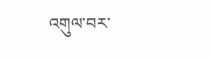འགུལ་བར་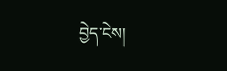བྱེད་ངེས།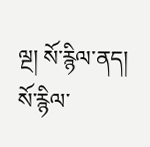ལྔ། སོ་རྙིལ་ནད། སོ་རྙིལ་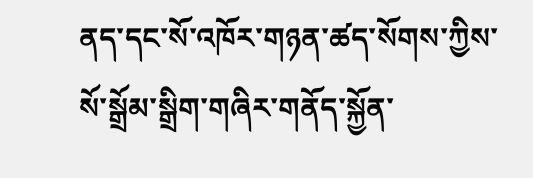ནད་དང་སོ་འཁོར་གཉན་ཚད་སོགས་ཀྱིས་སོ་སྒྲོམ་སྒྲིག་གཞིར་གནོད་སྐྱོན་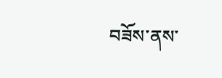བཟོས་ནས་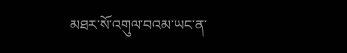མཐར་སོ་འགུལ་བའམ་ཡང་ན་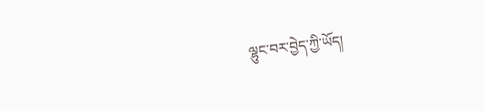ལྷུང་བར་བྱེད་ཀྱི་ཡོད།